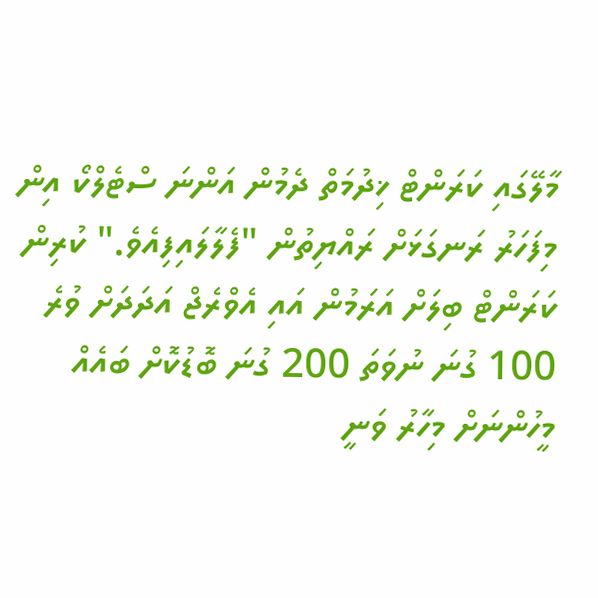މާލޭގައި ކަރަންޓް ޚިދުމަތް ދެމުން އަންނަ ސްޓެލްކޯ އިން މިފަހަރު ރަނގަޅަށް ރައްޔިތުން "ފެލާލައިފިއެވެ." ކުރިން ކަރަންޓް ބިލަށް އަރަމުން އައި އެވްރެޖް އަދަދަށް ވުރެ 100 ގުނަ ނުވަތަ 200 ގުނަ ބޮޑުކޮށް ބައެއް މީހުންނަށް މިހާރު ވަނީ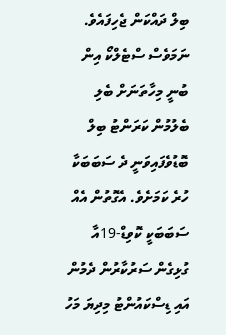ބިލް ދައްކަން ޖެހިފައެވެ.
ނަމަވެސް ސްޓެލްކޯ އިން ބުނީ މިހާތަނަށް ބެލި ބެލުމުން ކަރަންޓު ބިލް ބޮޑުވެފައިވަނީ ދެ ސަބަބަކާ ހުރެ ކަމަށެވެ. އެގޮތުން އެއް ސަބަބަކީ ކޮވިޑް-19އާ ގުޅިގެން ސަރުކާރުން ދެމުން އައި ޑިސްކައުންޓު މިދިޔަ މަހު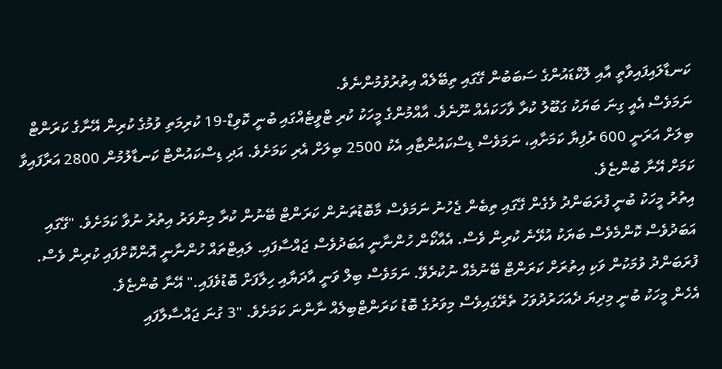ކަނޑާލައިފައިވާތީ އާއި ލޮކްޑައުންގެ ސަބަބުން ގޭގައި ތިބޭލެއް އިތުރުވުމުންނެވެ.
ނަމަވެސް އެއީ ގިނަ ބަޔަކު ގަބޫލު ކުރާ ވާހަކައެއް ނޫނެވެ. އާއްމުންގެ މީހަކު ކުރި ޓްވީޓެއްގައި ބުނީ ކޮވިޑް-19 ކުރިމަތި ވުމުގެ ކުރިން އޭނާގެ ކަރަންޓް ބިލަށް އަރަނީ 600 ރުފިޔާ ކަމަށާއި، ނަމަވެސް ޑިސްކައުންޓާއި އެކު 2500 ބިލަށް އެރި ކަމަށެވެ. އަދި ޑިސްކައުންޓް ކަނޑާލުމުން 2800 އަރާފައިވާ ކަމަށް އޭނާ ބުންޏެވެ.
އިތުރު މީހަކު ބުނީ ފުރަބަންދު ވެގެން ގޭގައި ތިބެން ޖެހުނު ނަމަވެސް މާބޮޑުތަނުން ކަރަންޓް ބޭނުން ކުރާ މިންވަރު އިތުރު ނުވާ ކަމަށެވެ. "ގޭގައި އަބަދުވެސް ކޮންމެވެސް ބަޔަކު އުޅޭނެ ކުރިން ވެސް. އެއާކޯން ހުންނާނީ އަބަދުވެސް ޖައްސާފައި. ލައިޓްތައް ހުންނާނީ އޮންކޮށްފައި ކުރިން ވެސް. ފުރަބަންދު ވުމަކުން ވަކި އިތުރަށް ކަރަންޓް ބޭނުމެއް ނުކުރެވޭ. ނަމަވެސް ބިލް ވަނީ އާދަޔާއި ހިލާފަށް ބޮޑުވެފައި." އޭނާ ބުންޏެވެ.
އެހެން މީހަކު ބުނީ މިދިޔަ ދެއަހަރުދުވަހު ތެރޭގައިވެސް މިވަރުގެ ބޮޑު ކަރަންޓްބިލެއް ނާންނަ ކަމަށެވެ. "3 ގުނަ ޖައްސާލާފައި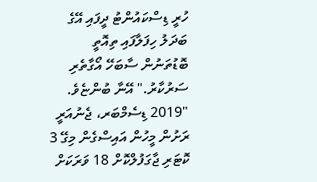ހުރީ ޑިސްކައުންޓު ދީފައި އޭގެ ބަދަލު ހިފަލާފައި ތިއޮތީ ބޮޑުތަނުން ސާބަހޭ އޯގާތެރި ސަރުކާރު." އޭނާ ބުންޏެވެ.
"2019 ޑިސެމްބަރ، ޖެނުއަރީ ރަށުން މީހުން އައިސްގެން މިގޭ 3 ކޮޓަރި ޖާގަފުލްކޮށް 18 ވަރަކަށް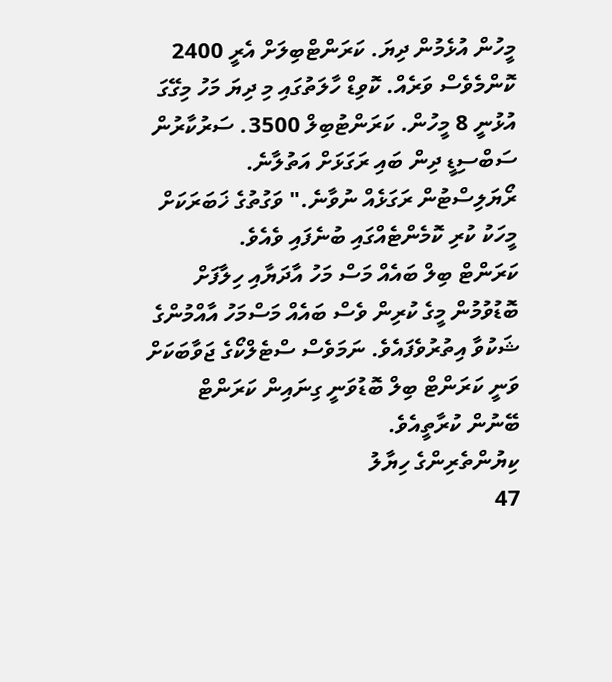މީހުން އުޅެމުން ދިޔަ. ކަރަންޓްބިލަށް އެރީ 2400 ކޮންމެވެސް ވަރެއް. ކޮވިޑް ހާލަތުގައި މި ދިޔަ މަހު މިގޭގަ އުޅުނީ 8 މީހުން. ކަރަންޓުބިލް 3500. ސަރުކާރުން ސަބްސިޑީ ދިން ބައި ރަގަޅަށް އަތުލާނެ. ރޯޔަލިސްޓުން ރަގަޅެއް ނުވާނެ." ވަގުތުގެ ޚަބަރަކަށް މީހަކު ކުރި ކޮމެންޓެއްގައި ބުނެފައި ވެއެވެ.
ކަރަންޓް ބިލް ބައެއް މަސް މަހު އާދަޔާއި ހިލާފަށް ބޮޑުވުމުން މީގެ ކުރިން ވެސް ބައެއް މަސްމަހު އާއްމުންގެ ޝަކުވާ އިތުރުވެފައެވެ. ނަމަވެސް ސްޓެލްކޯގެ ޖަވާބަކަށް ވަނީ ކަރަންޓް ބިލް ބޮޑުވަނީ ގިނައިން ކަރަންޓް ބޭނުން ކުރާތީއެވެ.
ކިޔުންތެރިންގެ ހިޔާލު
47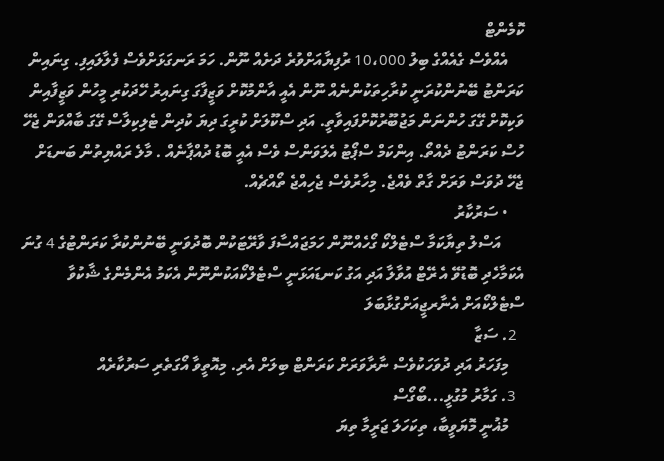ކޮމެންޓް
    އެއްވެސް ގެއެއްގެ ބިލު 10،000 ރުފިޔާއަށްވުރެ ދަށެއް ނޫން. ހަމަ ރަނގަޅަށްވެސް ފެލާލައިފި. ގިނައިން ކަރަންޓު ބޭނުންކުރަނީ ކުރާހިތަކުންނެއް ނޫން އެއީ އާންމުކޮށް ވަޒީފާގަ ގިނައިރު ހޭދަކުރި މީހުން ވަޒީފާއިން ވަކިކޮށް ގޭގަ ހުންނަން މަޖުބޫރުކޮށްފައިވާތީ. އަދި ސްކޫލަށް ކުރީގަ ދިޔަ ކުދިން ޓެލިކިލާސް ގޭގަ ބާއްވަން ޖެހޭ ހުސް ކަރަންޓު ދެއްތޯ. އިންކަމް ސްޕޯޓު އެލަވަންސް ވެސް އެއީ ބޮޑު ދުއްޕާނެއް . މާލެ ރައްޔިތުން ބަނޑަށް ޖެހޭ ދުވަސް ވަރަށް ގާތް ވެއްޖެ. މިހާރުވެސް ޖެހިއްޖެ ތޯއްޗެއް.
    • ސަރުކާރު
      އަސްލު ތިޔާކަމާ ސްޓެލްކޯ ގޯހެއްނޫން ހަމަޖައްސާފަ ވާރޭޓަކުން ބޮދުވަނީ ބޭނުންކުރާ ކަރަންޓުގެ 4 ގުނަ އެކަމާހެދި ބޮޑުވޭ އެ ރޭޓް އުވާލާ އަދި އަގު ކަނޑައަޅަނީ ސްޓެލްކޯއަކުންނޫން އެކަމު އެންމެންގެ ޝާކުވާ ސްޓެލްކޯއަށް އެނާރޖީއަށްގުޅާބަލަ
  2. ސަޒާ
    މިފަހަރު އަދި ދުވަހަކުވެސް ނާރާވަރަށް ކަރަންޓް ބިލަށް އެރި. މިއޮތީވާ އޯގަތެރި ސަރުކާރެއް
  3. ގަމާރު މުގުޅީ...ބޯގޯސް
    މުޣުނީ މޮޔަވީބާ، ތިކަހަލަ ޖަރީމާ ތިޔަ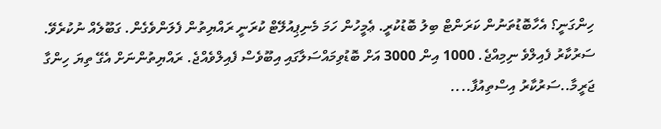ހިންގަނީ؟ އެހާބޮޑުތަނުން ކަރަންޓް ބިލު ބޮޑުކުރީ. ޢެމީހުން ހަމަ މެނިޕިއުލޭޓް ކުރަނީ ރައްޔިތުން ފެލަންވެގެން. ގަބޫލެއް ނުކުރެވޭ. ސަރުކާރު ފެއިލްވެ ނިމިއްޖެ. 1000 އިން 3000 އަށް ބޮޑުވިމައްސަލާގައި އިބޫވެސް ފެއިލްވެއްޖެ. ރައްޔިތުންނަށް އެގޭ ތިޔަ ހިންގާ ޖަރީމާ..ސަރުކާރު އިސްތިއުފާ....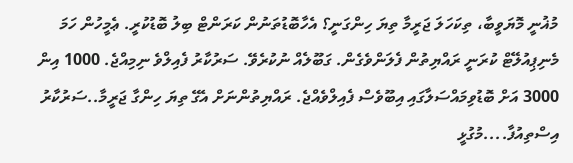މުޣުނީ މޮޔަވީބާ، ތިކަހަލަ ޖަރީމާ ތިޔަ ހިންގަނީ؟ އެހާބޮޑުތަނުން ކަރަންޓް ބިލު ބޮޑުކުރީ. ޢެމީހުން ހަމަ މެނިޕިއުލޭޓް ކުރަނީ ރައްޔިތުން ފެލަންވެގެން. ގަބޫލެއް ނުކުރެވޭ. ސަރުކާރު ފެއިލްވެ ނިމިއްޖެ. 1000 އިން 3000 އަށް ބޮޑުވިމައްސަލާގައި އިބޫވެސް ފެއިލްވެއްޖެ. ރައްޔިތުންނަށް އެގޭ ތިޔަ ހިންގާ ޖަރީމާ..ސަރުކާރު އިސްތިއުފާ....މުގުޅީ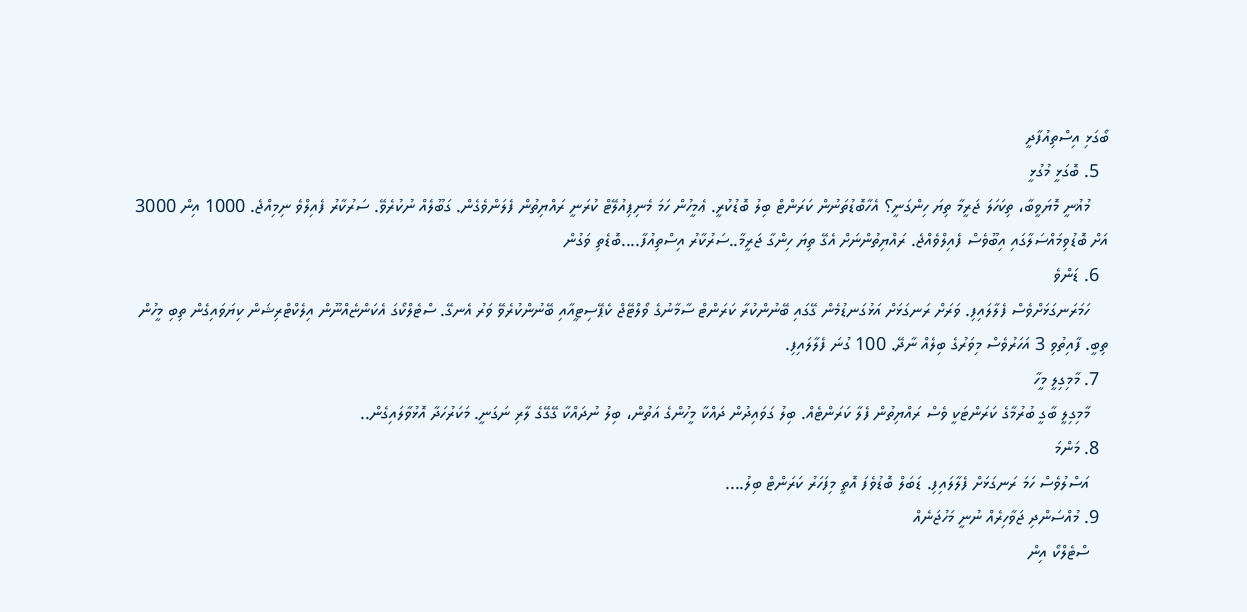ބޯގަޅި އިސްތިއުފާދީ
  5. ބޮގަޅީ މުގުޅީ
    މުޣުނީ މޮޔަވީބާ، ތިކަހަލަ ޖަރީމާ ތިޔަ ހިންގަނީ؟ އެހާބޮޑުތަނުން ކަރަންޓް ބިލު ބޮޑުކުރީ. ޢެމީހުން ހަމަ މެނިޕިއުލޭޓް ކުރަނީ ރައްޔިތުން ފެލަންވެގެން. ގަބޫލެއް ނުކުރެވޭ. ސަރުކާރު ފެއިލްވެ ނިމިއްޖެ. 1000 އިން 3000 އަށް ބޮޑުވިމައްސަލާގައި އިބޫވެސް ފެއިލްވެއްޖެ. ރައްޔިތުންނަށް އެގޭ ތިޔަ ހިންގާ ޖަރީމާ..ސަރުކާރު އިސްތިއުފާ....ބޮޑެތި ވަގުން
  6. ޑަންވެ
    ހަމަރަނގަޅަށްވެސް ފެލާލައިފި. ވަރަށް ރަނގަޅަށް އަޅުގަނޑުމެން ގޭގައި ބޭނުންކުރާ ކަރަންޓް ސާމާނުގެ ވޯލްޓޭޖް ކެޕޭސިޓީއާއި ބޭނުންކުރެވޭ ވަރު އެނގޭ. ސްޓެލްކޯގަ އެކަންޏެއްނޫން އިލެކްޓްރިޝަން ކިޔަވައިގެން ތިބި މީހުން ތިބީ. ފާއިތުވި 3 އަހަރުވެސް މިވަރުގެ ބިލެއް ނާދޭ. 100 ގުނަ ފެލާލައިފި.
  7. މާމިގިލީ މީހާ
    މާމިގިލީ ބާގީ ބުރުމާގެ ކަރަންޓަކީ ވެސް ރައްޔިތުން ފެލާ ކަރަންޓެއް. ބިލު ގަވައިދުން ދައްކާ މީހުންގެ އަތުން، ބިލު ނުދައްކާ ގޭގޭގެ ލާރި ނަގަނީ. މަކަރުހަދާ އޮޅުވާލައިގެން..
  8. މަންމަ
    އަސްލުވެސް ހަމަ ރަނގަޅަށް ފެލާލައިފި. ޑަބަލް ބޮޑުވެފަ އޮތީ މިފަހަރު ކަރަންޓް ބިލު....
  9. މުއްސަންދި ޖަވާހިރެއް ނުނީ މަހުޖަނެއް
    ސްޓެލްކޯ އިން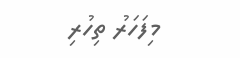މިފަހަރު ތިހުރި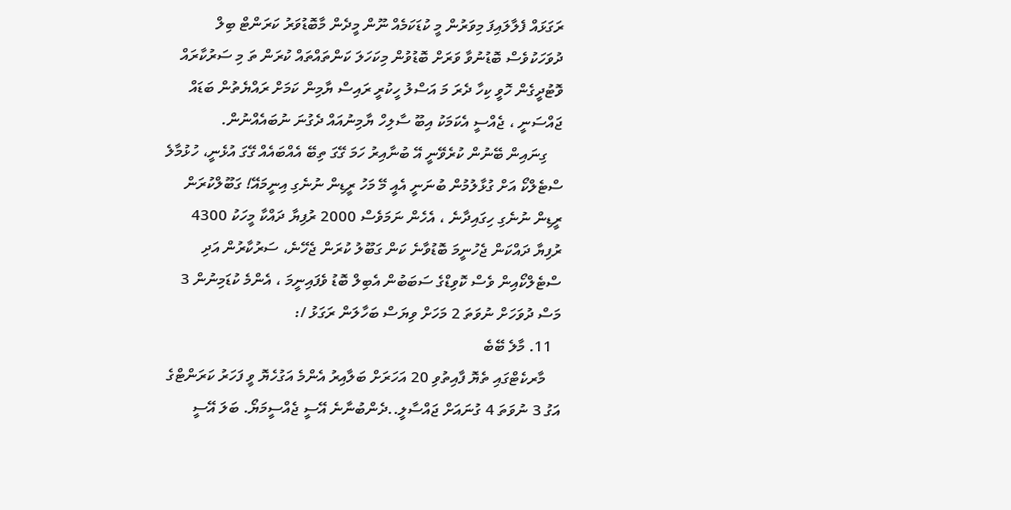ރަގަޅައް ފެލާލައިފަ މިވަރުން މީ ކުޑަކަމެއް ނޫން މީދެން މާބޮޑުވަރު ކަރަންޓް ބިލް ދުވަހަކުވެސް ބޮޑުނުވާ ވަރަށް ބޮޑުވުން މިކަހަލަ ކަންތައްތައް ކުރަން ތަ މި ސަރުކާރައް ވޮޓުދީގެން ހޮވީ ކިހާ ދެރަ މަ އަސްލު ހީކުރީ ރައިސް ޔާމިން ކަމަށް ރައްޔެތުން ބަޑައް ޖައްސަނީ ، ޖެއްސީ އެކަމަކު އިބޫ ސާލިހް ޔާމިނުއައް ދެގުނަ ނުބައެއްނުން.
    ގިނައިން ބޭނުން ކުރެވޭނީ އޭ ބުނާއިރު ހަމަ ގޭގަ ތިބޭ އެއްބައެއް ގޭގަ އުޅެނީ، ހުޅުމާލެ ސްޓެލްކޯ އަށް ގުޅާލުމުން ބުނަނީ އެއީ މޭ މަހު ރީޑިން ނުނެގި އިނީމައޭ! ގަބޫލްކުރަން ރީޑިން ނުނެގި ހިގައިދާނެ ، އެހެން ނަމަވެސް 2000 ރުފިޔާ ދައްކާ މީހަކު 4300 ރުފިޔާ ދައްކަން ޖެހުނީމަ ބޮޑުވާނެ ކަން ގަބޫލު ކުރަން ޖެހޭނެ، ސަރުކާރުން އަދި ސްޓެލްކޯއިން ވެސް ކޮވިޑްގެ ސަބަބުން އެބިލް ބޮޑު ވެފައިނީމަ ، އެންމެ ކުޑަމިނުން 3 މަސް ދުވަހަށް ނުވަތަ 2 މަހަށް ވިޔަސް ބަހާލަން ރަގަޅު /:
  11. މާލެ ބޭބެ
    މާރކެޓްގައި ތެޔޮ ފާއިތުވި 20 އަހަރަށް ބަލާއިރު އެންމެ އަގުހެޔޮ ވީ ފަހަރު ކަރަންޓްގެ އަގު 3 ނުވަތަ 4 ގުނައަށް ޖައްސާލީ..ދެންބުނާނެ އޭސީ ޖެއްސީމަޔޯ. ބަލަ އޭސީ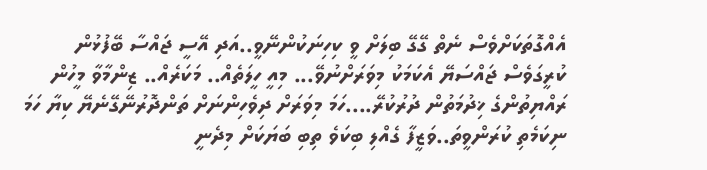އެއްގޮތަކަށްވެސް ނެތް ގޭގޭ ބިލަށް ވީ ކިހިނަކުންނޭވީ..އަދި އޭސީ ޖައްސާ ބޭފުޅުން ކުރީގަވެސް ޖައްސަޔޭ އެކަމަކު މިވަރަށްނުވޭ... މިއީ ހީލަތެއް.. މަކަރެއް.. ޒިންމާވާ މީހުން ރައްޔިތުންގެ ޚިދުމަތުން ދުރުކުރޭ....ހަމަ މިވަރަށް ދިވެހިންނަށް ތަންދޮރުނޭގޭނެޔޭ ކިޔާ ހަމަ ނިކަމެތި ކުރަންވީތަ..ވަޒީފާ ގެއްލި ބިކަވެ ތިބި ބަޔަކަށް މިދެނީ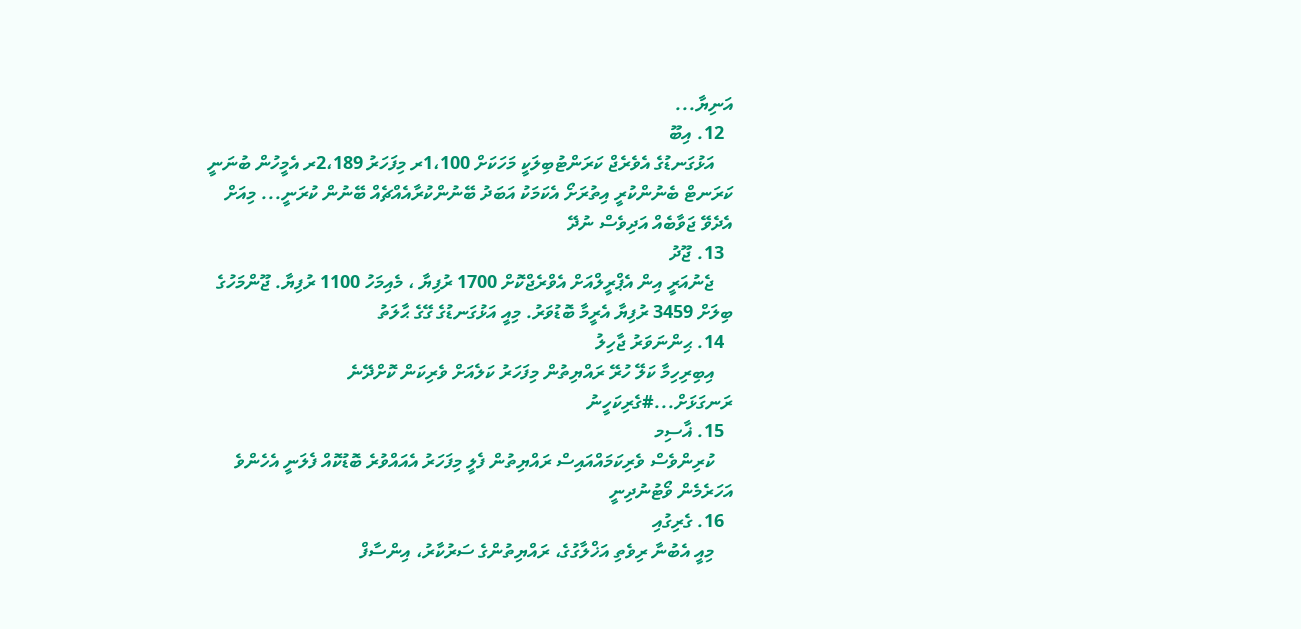އަނިޔާ...
  12. އިބޫ
    އަޅުގަނޑުގެ އެވެރެޖް ކަރަންޓުބިލަކީ މަހަކަށް 1،100ރ މިފަހަރު 2،189ރ އެމީހުން ބުނަނީ ކަރަނޓް ބެނުންކުރީ އިތުރަށޯ އެކަމަކު އަބަދު ބޭނުންކުރާއެއްޗެއް ބޭނުން ކުރަނީ... މިއަށް އެދެވޭ ޖަވާބެއް އަދިވެސް ނުދޭ
  13. ޖޫދު
    ޖެނުއަރީ އިން އެޕްރީލްއަށް އެވްރެޖްކޮށް 1700 ރުފިޔާ ، މެއިމަހު 1100 ރުފިޔާ. ޖޫންމަހުގެ ބިލަށް 3459 ރުފިޔާ އެރީމާ ބޮޑުވަރު. މިއީ އަޅުގަނޑުގެ ގޭގެ ޙާލަތު
  14. ޙިންނަވަރު ޖާހިލު
    އިބިރިހިމާ ކަލޭ ހުރޭ ރައްޔިތުން މިފަހަރު ކަލެއަށް ވެރިކަން ކޮށްދޭނެ ރަނގަޅަށް...#ގެރިކަހީނު
  15. ޣާސިމ
    ކުރިންވެސް ވެރިކަމައްއައިސް ރައްޔިތުން ފެލީ މިފަހަރު އެއައްވުރެ ބޮޑުކޮއް ފެލަނީ އެހެންވެ އަހަރެމެން ވޯޓުނުދިނީ
  16. ގެރިގުއި
    މިއީ އެބުނާ ރިވެތި އަޚްލާގުގެ، ރައްޔިތުންގެ ސަރުކާރު، އިންސާފް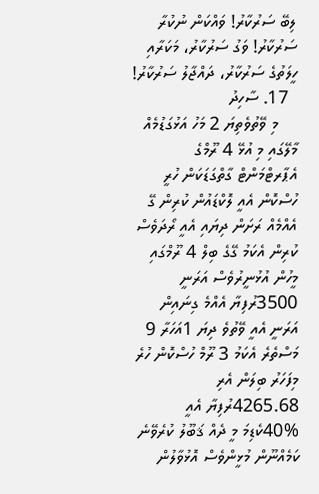ލިބޭ ސަރުކާރު! ވައްކަން ނުކުރާ ސަރުކާރު! ވަގު ސަރުކާރު، މަކަރާއި ހީލަތުގެ ސަރުކާރު، ދައްޖާލު ސަރުކާރު!
  17. ސާހިދު
    މި ވޭތުވެތިޔަ 2 މަހު އަޅުގަޑުމެއް މާލޭގައި މި އުޅޭ 4 ރޫމްގެ އެޕާރޓްމަންޓް ގާތްގަޑަކަން ހުރީ ހުސްކޮން އެއީ ލޮކްޑައުން ކުރިން ގޭ އެއްމެއް ރަށަން ދިޔައި އެއީ ރޯދަވެސް ކުރިން އެކަމު ގޭގެ ބިލް 4 ރޫމްގައި މީހުން އުޅުނީރުވެސް އަރަނީ 3500ރުފިޔާ އެއްމެ ގިނައިން އަރަނީ އެއީ ވޭތުވެ ދިޔަ 1އަހަރާ 9 މަސްތެރެ އެކަމު 3 ރޫމް ހުސްކޮން ހުރެ މިފަހަރު ބިލަން އެރި 4265.68ރުފިޔާ އެއީ %40ކެޑިމަ މީ ދެއް ޤަބޫލު ކުރެވޭނެ ކަމެއްނޫން މުޅީންވެސް އޮޅުވާލުން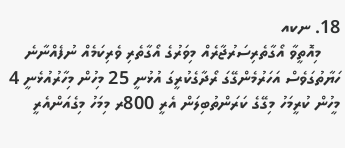18. ނކއ
    މިއޮތީވާ އޯގާތެރިސަރުޖާރެއް މިވަރުގެ އޯގާތެރި ވެރިކަމެއް ނުފެއްނާނެ ހަޔާތުގަވެސް އަހަރުމެންގޭގަ ރޯދާގެކުރީގަ އުޅުނީ 25 މިހުން މިހާރުއުޅެނީ 4 މީހުން ކުރީމަހު މިގޭގެ ކަރަންތުބިލަން އެރީ 800ރ މިމަހު މިގެއަންއެރީ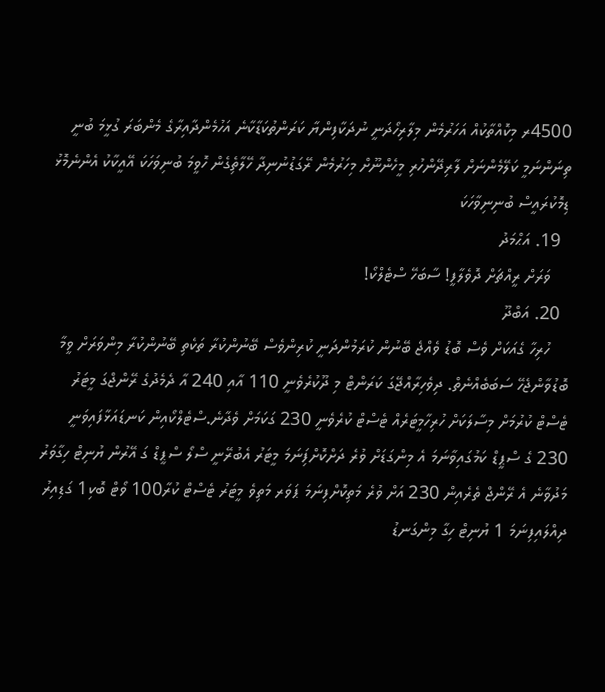4500ރ މިކޮއްތާކުއް އަހަރުމެން މިލާރިހޯދަނީ ނުދަކާފިންޔާ ކަރަންތުކަޑާކާނެ އަހުމެންދާއިރާގެ މެންބަރަ ގުޅީމަ ބުނީ ތިނަންނަމީ ކަލޭމެންނަށް ލާރިދޭންހުރި މީހެންނޫށް މިހަރުމެން ރޭގަޑުނުނިދާ ހޭލާތިެގެން ހޮވީމަ ބުނިވަހަކަ އޭއީކާކު އެންނެމޮޅު ޑިމޮކުރައީސް ބުނިނިވާހަކަ
  19. އަޙްމަދު
    ވަރަށް ރީއްޗަށް ދޮވެލާފީ! ސާބަހޭ ސްޓެލްކޯ!
  20. އަބްދޫ
    ހުރިހާ ގެއަކަށް ވެސް ބޮޑު ވެއްޖެ ބޭނުން ކުރަމުންދަނީ ކުރިންވެސް ބޭނުންކުރާ ތަކެތި ބޭނުންކުރާ މިންވަރަށް ވީމާ ބޮޑުވާންޖެހޭ ސަބަބެއްނެތް. ދިވެހިރާއްޖޭގަ ކަރަންޓް މި ދޫކުރެވެނީ 110 އާއި 240 އާ ދެމެދުގެ ރޭންޖްގަ މީޓަރު ޓެސްޓް ކުރުމަށް މިސާލަކަށް ހުރިހާމީޓަރެއް ޓެސްޓް ކުރެވެނީ 230 ގަކަމަށް ވެދާނެ.ސްޓެލްކޯއިން ކަނޑައަޅާފައިވަނީ 230 ގެ ސްޕީޑް ކަމުގައިވާނަމަ އެ މިންގަޑަށް ވުރެ ދަށްކޮށްފަިނަމަ މީޓަރު އެބުރޭނީ ސްލޯ ސްޕީޑް ގަ އޭރުން ޔުނިޓް ހިގާވަރު މަދުވާނެ އެ ރޭންޖް ތެރެއިން 230 އަށް ވުރެ މަތިކޮށްފިނަމަ ޕަވަރ މަތިވެ މީޓަރު ޓެސްޓް ކުރާ100 ވޯޓް ބޮކި1 ގަޑިއިރު ދިއްލައިފިނަމަ 1 ޔުނިޓް ހިގާ މިންގަނޑު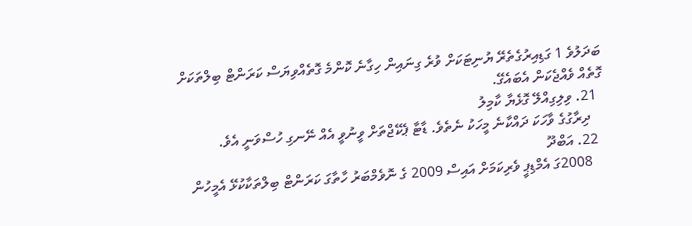ބަދަލުވެ 1 ގަޑިއިރުގެތެރޭ ޔުނިޓަކަށް ވުރެ ގިނައިން ހިގާނެ ކޮންމެ ގޮތެއްވިޔަސް ކަރަންޓް ބިލްތަކަށް ގޮތެއް ވެއްޖެކަން އެބައެގޭ.
  21. ވިލިގިއްލޭ ގޮޅެޔާ ކާމިލު
    ދިރާގުގެ ވާހަކަ ދައްކާނެ މީހަކު ނެތެވެ. ޑާޓާ ޕެކޭޖްތަށް ވީނުވީ އެއް ނޭނގި ހުސްވަނީ އެވެ.
  22. އަބްދޫ
    2008ގަ އެމްޑިޕީ ވެރިކަމަށް އައިސް 2009 ގެ ނޮވެމްބަރު ހާތާގަ ކަރަންޓް ބިލްތަކާކުޅޭ އެމީހުން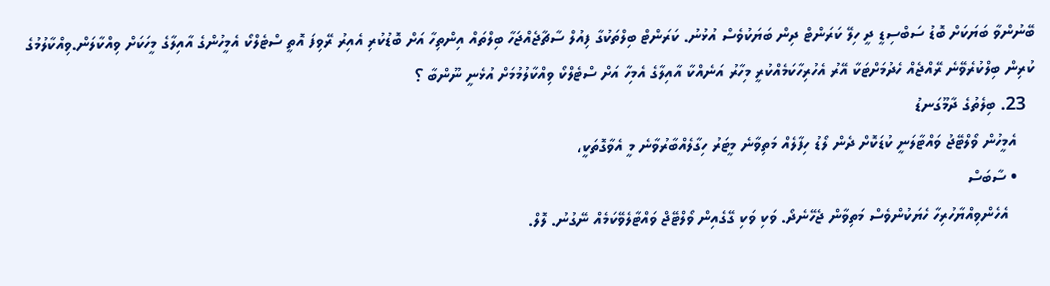ބޭނުންވާ ބަޔަކަށް ބޮޑު ސަބްސިޑީ ދީ ހިލޭ ކަރަންޓް ދިން ބަޔަކުވެސް އުޅުނު. ކަރަންޓް ބިލްތަކުގާ ފިއުލް ސާޗާޖެއްޖަހާ ބިލްތައް އިންތިހާ އަށް ބޮޑުކުރި އެއިރު ރޭވިފަ އޮތީ ސްޓެލްކޯ އެމީހުންގެ އާއިލާގެ މީހަކަށް ވިއްކާލަން.ވިއްކާލުމުގެ ކުރިން ބިލްކުރެވޭނެ ރޭއްޖެއް ހެދުމަށްޓަކާ އޭރު އެހުރިހާކަމެއްކުރީ މިހާރު އަނެއްކާ އާއިލާގެ އެމިހާ އަށް ސްޓެލްކޯ ވިއްކާލުމުމަށް އުޅެނީ ނޫންބާ ؟
  23. ބިލެތުގެ ދާމޫގަނޑު
    އެމީހުން ވޯލްޓޭޖު ވައްޓާލަނީ ކުޑަކޮށް ދެން ލޯޑު ހިފާލެއް މަތިވާނެ މީޓަރު ހިގާލެއްބާރުވާނެ މީ އެވާގޮތަކީ،
    • ސާބަސް
      އެހެންވިއްޔާހުރިހާ ހެޔަކުންވެސް މަތިވާން ޖެހޭނެދޯ. ވަކި ވަކި ގޭގެއިން ވޯލްޓޭޖް ވައްޓާލެވޭކަމެއް ނޭގުނު. ލޮލް.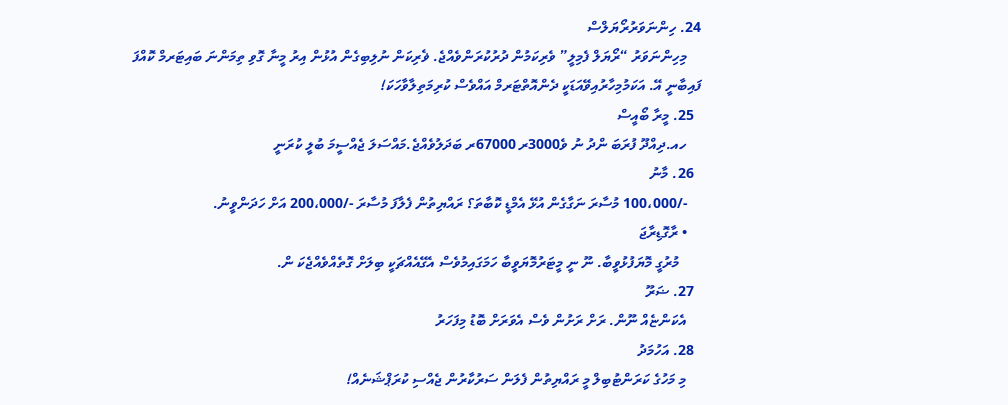24. ހިންނަވަރުރޯޔަލްސް
    މިހިންނަވަރު “ރޯޔަލް ފެމިލީ” ވެރިކަމުން ދުރުކުރަންވެއްޖެ. ޥެރިކަން ނުލިބިގެން އުޅުން އިރު މީނާ ގޮވި ތިމަންނަ ބައިޓަރމް ކޮއްފަ ފައިބާނީ އޭ. އަކަމުމިހާރުއިވޭއަޑަކީ ދެންއޮތްޓަރމް އައްވެސް ކުރިމަތިލާވާހަކަ!
  25. މީރާ ބޯއީސް
    ހއ.ދިއްދޫ ފުރަބަ ންދު ނު ވެ3000ރ 67000ރ ބަދަލުވެއްޖެ.މައްސަލަ ޖެއްސީމަ ބުލީ ކުރަނީ
  26. މާނު
    -/100،000 މުސާރަ ނަގާގެން އުޅޭ އެމްޑީ ކޮބާތަ؟ ރައްޔިތުން ފެލާފަ މުސާރަ -/200،000 އަށް ހަދަންވީނު.
    • ރާގޮޑިރާޖަ
      މުރުގީ މޮޔަފުޅުވީބާ. ނޫ ނީ މީޓަރުމޮޔަވީބާ ހަމަގައިމުވެސް އެގޭއެއްޗަކީ ބިލަށް ގޮތެއްވެއްޖެކަ ން.
  27. ޟަރޫ
    އެކަންޏެއް ނޫން. ރަށް ރަށުން ވެސް އެވަރަށް ބޮޑު މިފަހަރު
  28. އަހުމަދު
    މި މަހުގެ ކަރަންޓުބިލް މީ ރައްޔިތުން ފެލަން ސަރުކާރުން ޖެއްސި ކުރަޕްޝަނެއް!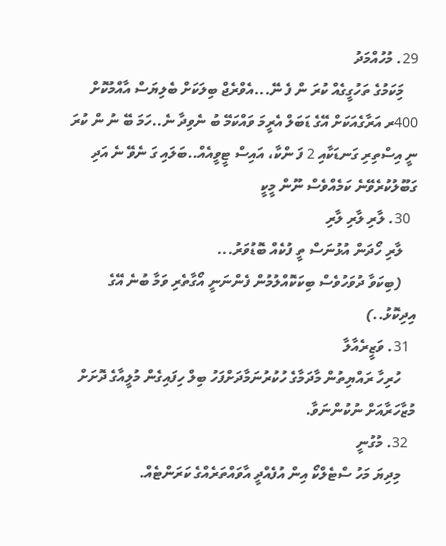29. މުހުއްމަދު
    މަިކަމުގެ ތަހުގީގެއް ކުރަ ން ފެ ނޭ...އެވްރެޖް ބިލަކަށް ބެލިޔަސް އާއްމުކޮށް 400ރ އަރާގެއަކަށް އޭގެ ޑަބަލް އެރީމަ ވައްކަމޭ ބު ނެވިދާ ނެ..ހަމަ ބޭ ނު ން ކުރަ ނީ އިސްތިރި ގަނޑަކާއި 2 ފަ ންކާ، އައިސް ޓީވީއެއް..ބަލައި ގަ ނެވޭ ނެ އަދި ގަބޫލުކުރެވޭނެ ކަމެއްވެސް ނޫން މީކީ
  30. ލާރި ލާރި ލާރި
    ލާރި ހޯދަން އުޅުނަސް ތީ ފުކެއް ބޮޑުވަރު...
    (ބިކަވާ ދުވަހުވެސް ބިކަކޮއްލުމުން ފެންނަނީ އޯގާތެރި ވަމާ ބުނެ އޭގެ އިދިކޮޅު..)
  31. ވަޒީރެއާލާ
    ހުރިހާ ރައްޔިތުން މާދަމާގެ ހުކުރުނަމާދަށްފަހު ބިލް ހިފައިގެން މުލީއާގެ ދޮށަށް މުޒާހަރާއަށް ނުކުންނަވާ.
  32. މުގުނީ
    މިދިޔަ މަހު ސްޓެލްކޯ އިން އުފެއްދީ އާވައްތަރެއްގެ ކަރަންޓެއް.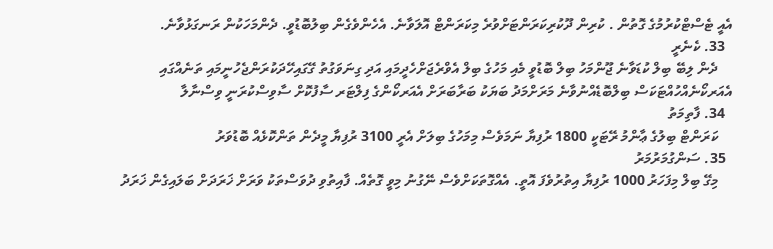އެއީ ޓެސްޓްކުރުމުގެ ގޮތުން . ކުރިން ދޫކުރިކަރަންޓަށްވުރެ މިކަރަންޓް އޮލަވާނެ. އެހެންވެގެން ބިލުބޮޑުވީ. ދެންމަހަކުން ރަނގަޅުވާނެ.
  33. ކެނެރީ
    ދެން ލިބޭ ބިލް ކުޑަވާނެ ޖޫންމަހު ބިލް ބޮޑުވީ މެއި މަހުގެ ބިލް އެވްރެޖަށްހެދީމައި އަދި ގިނަވަގުތު ގޭގައިހޭދަކުރަންޖެހުނީމައި ތަނެއްގައި އެއަރކޯނެއްހުއްޓަކަސް ބިލްބޮޑެއްނުވާނެ މަރަށްމަދު ބަޔަކު ބަރާބަރަށް އެއަރކޯންގެ ފިލްޓަރ ސާފުކޮށް ސާވިސްކުރަނީ ވިސްނާލާ
  34. ފާތިމަތު
    ކަރަންޓް ބިލުގެ ޢާންމު ރޭޓަކީ 1800 ރުފިޔާ ނަމަވެސް މިމަހުގެ ބިލަށް އެރީ 3100 ރުފިޔާ މީދެން ތަންކޮޅެއް ބޮޑުވަރު
  35. ސަންގުމަރުމަރު
    މިގޭ ބިލް މިފަހަރު 1000 ރުފިޔާ އިތުރުވެފަ އޮތީ. އެއްގޮތަކަށްވެސް ނޭގުނު މިވީ ގޮތެއް. ފާއިތުވި ދުވަސްތަކު ވަރަށް ޚަރަދަށް ބަލައިގެން ޚަރަދު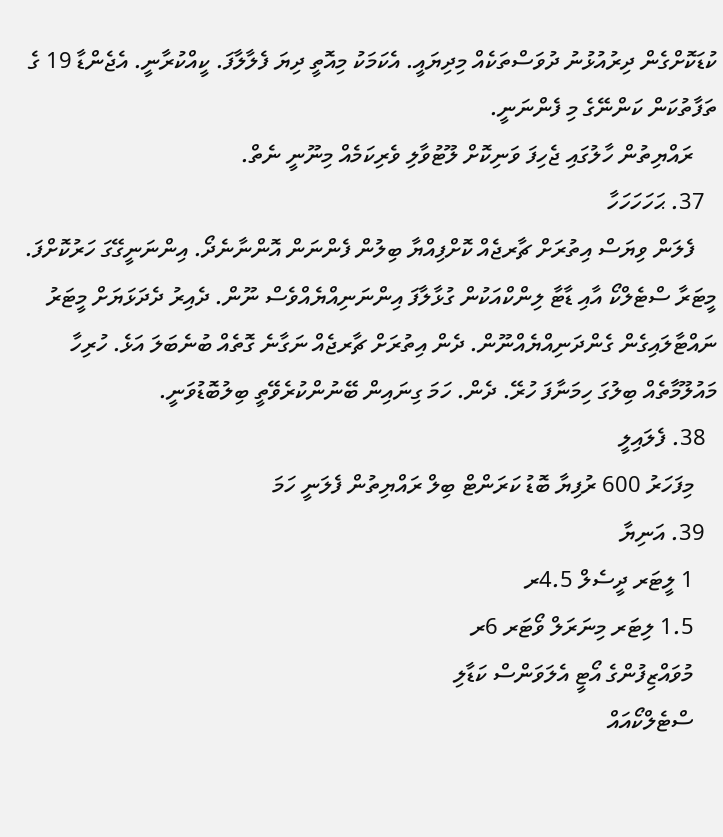ކުޑަކޮށްގެން ދިރުއުޅުނު ދުވަސްތަކެއް މިދިޔައީ. އެކަމަކު މިއޮތީ ދިޔަ ފެލާލާފަ. ކީއްކުރާނީ. އެޖެންޑާ 19 ގެ ތަފާތުކަން ކަންނޭގެ މި ފެންނަނީ.
    ރައްޔިތުން ހާލުގައި ޖެހިފަ ވަނިކޮށް ލޫޓުވާލި ވެރިކަމެއް މިނޫނީ ނެތް.
  37. ޙަހަހަހަހާ
    ފެލަން ވިޔަސް އިތުރަށް ޗާރޖެއް ކޮށްފިއްޔާ ބިލުން ފެންނަން އޮންނާނެދޯ. އިންނަނީގޭގަ ހަރުކޮށްފަ. މީޓަރާ ސްޓެލްކޯ އާއި ޑާޓާ ލިންކްއަކުން ގުޅާލާފަ އިންނަނިއްޔެއްވެސް ނޫން. ދެއިރު ދެދަޅަޔަށް މީޓަރު ނައްޓާލައިގެން ގެންދަނިއްޔެއްނޫން. ދެން އިތުރަށް ޗާރޖެއް ނަގާނެ ގޮތެއް ބުނެބަލަ އަޅެ. ހުރިހާ މައުލޫމާތެއް ބިލުގަ ހިމަނާފަ ހުރޭ. ދެން. ހަމަ ގިނައިން ބޭނުންކުރެވޭތީ ބިލުބޮޑުވަނީ.
  38. ފެލައިލީ
    މިފަހަރު 600 ރުފިޔާ ބޮޑު ކަރަންޓް ބިލް ރައްޔިތުން ފެލަނީ ހަމަ
  39. އަނިޔާ
    1 ލީޓަރ ދީސެލް 4.5ރ
    1.5 ލިޓަރ މިނަރަލް ވޯޓަރ 6ރ
    މުވައްޒިފުންގެ އޯޓީ އެލަވަންސް ކަޑާލި
    ސްޓެލްކޯއައް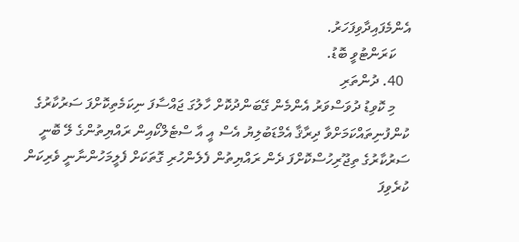އެންމެފައިދާވިފަހަރު.
    ކަރަންޓުވީ ބޮޑު.
  40. ދުންތަރި
    މި ކޮވިޑު ދުވަސްވަރު އެންމެން ގޭބަންދުކޮށް ހާލުގަ ޖައްސާފަ ނިކަމެތިކޮށްފަ ސަރުކާރުގެ ކުންފުނިތައްކަމަށްވާ ދިރާޤާ އެމްޑަބުލިޔު އެސް އީ އާ ސްޓެލްކޯއިން ރައްޔިތުންގެ ލޭ ބޮނީ ސަރުކާރުގެ ތިޖޫރިހުސްކޮށްފަ ދެން ރައްޔިތުން ފެލެންހުރި ގޮތަކަށް ފެލީމަހުންނާނީ ވެރިކަން ކުރެވިފަ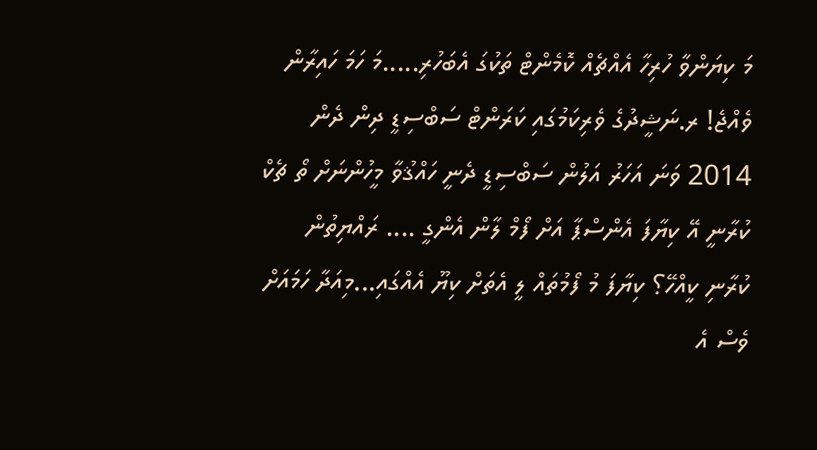މަ ކިޔަންވާ ހުރިހާ އެއްޗެއް ކޮމެންޓް ތަކުގަ އެބަހުރި.....މަ ހަމަ ހައިރާން ވެއްޖެ! ރ.ނަޝީދުގެ ވެރިކަމުގައި ކަރަންޓް ސަބްސިޑީ ދިން ދެން 2014 ވަނަ އަހަރު އަލުން ސަބްސިޑީ ދެނީ ހައްޤުވާ މީހުންނަށް ތޯ ޗެކް ކުރާނީ އޭ ކިޔާފަ އެންސްޕާ އަށް ފޯމް ލާން އެންގީ .... ރައްޔިތުން ކުރާނި ކީއްހޭ؟ ކިޔާފަ މު ފޯމުތައް ލީ އެތަށް ކިޔޫ އެއްގައި...މިއަދާ ހަމައަށް ވެސް އެ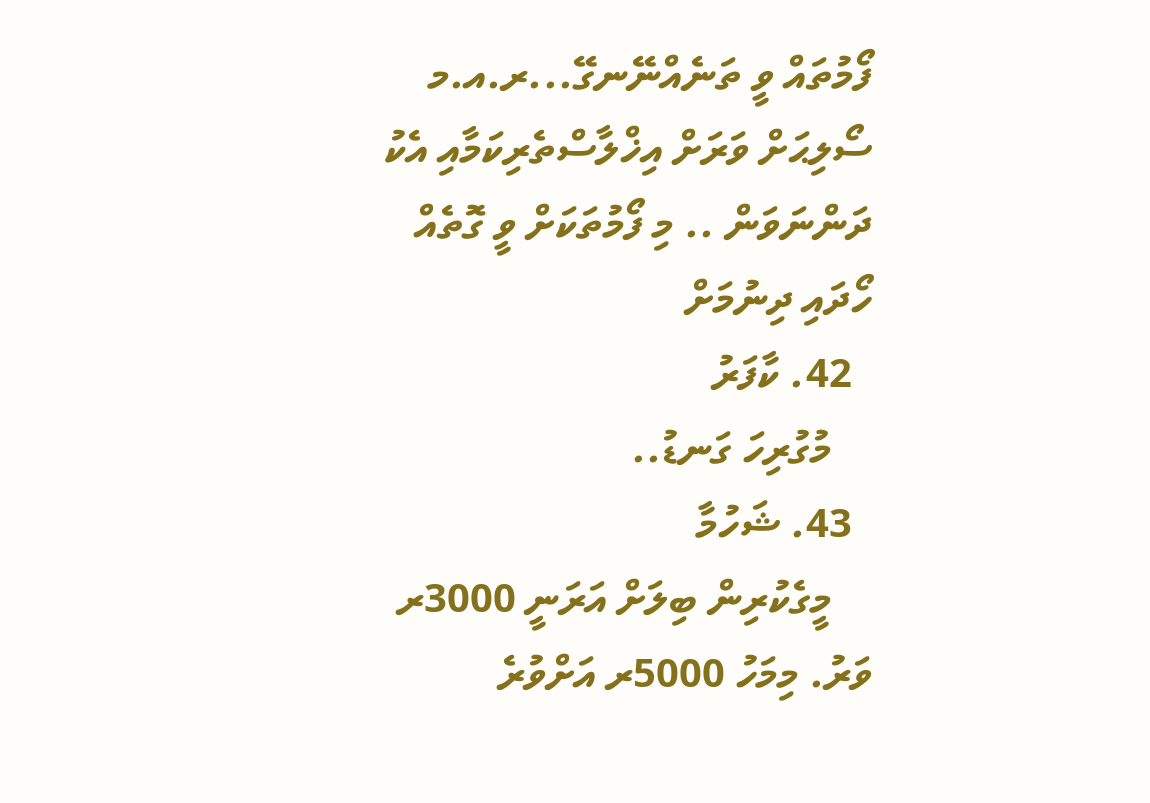ފޯމުތައް ވީ ތަނެއްނޭނގޭ...ރ.އ.މ ސޯލިޙަށް ވަރަށް އިޚްލާސްތެރިކަމާއި އެކު ދަންނަވަން .. މި ފޯމުތަކަށް ވީ ގޮތެއް ހޯދައި ދިނުމަށް
  42. ކާފަރު
    މުގުރިހަ ގަނޑު..
  43. ޝަހުމާ
    މީގެކުރިން ބިލަށް އަރަނީ 3000ރ ވަރު. މިމަހު 5000ރ އަށްވުރެ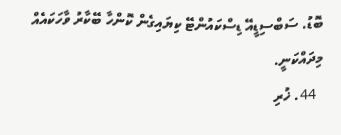ބޮޑު. ސަބްސިޑީއޭ ޑިސްކައުންޓޭ ކިޔައިގެން ކޮންހާ ބޭކާރު ވާހަކައެއް މިދައްކަނީ.
  44. ޚުރި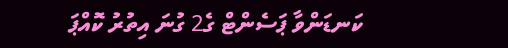ކަނޑަންވާ ޕަސެންޓް ގެ2 ގުނަ އިތުރު ކޮއްޕަ